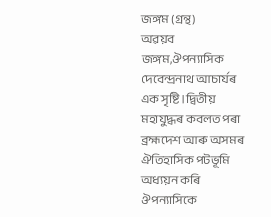জঙ্গম (গ্ৰন্থ)
অৱয়ব
জঙ্গম,ঔপন্যাসিক দেবেন্দ্ৰনাথ আচাৰ্যৰ এক সৃষ্টি।দ্বিতীয় মহাযুদ্ধৰ কবলত পৰা ব্ৰহ্মদেশ আৰু অসমৰ ঐতিহাসিক পটভূমি অধ্যয়ন কৰি ঔপন্যাসিকে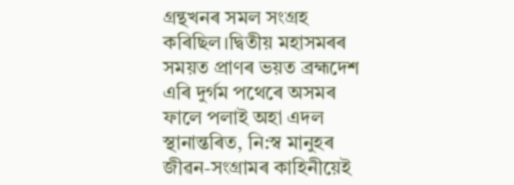গ্ৰন্থখনৰ সমল সংগ্ৰহ কৰিছিল।দ্বিতীয় মহাসমৰৰ সময়ত প্ৰাণৰ ভয়ত ব্ৰহ্মদেশ এৰি দুৰ্গম পথেৰে অসমৰ ফালে পলাই অহা এদল স্থানান্তৰিত, নি:স্ব মানুহৰ জীৱন-সংগ্ৰামৰ কাহিনীয়েই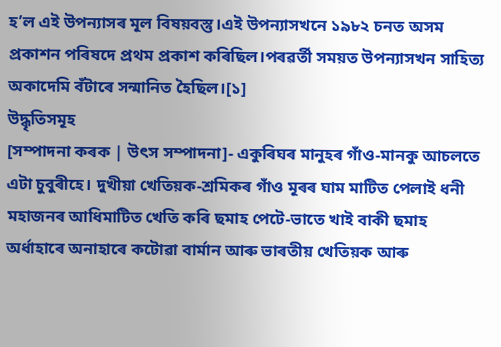হ’ল এই উপন্যাসৰ মূল বিষয়বস্তু।এই উপন্যাসখনে ১৯৮২ চনত অসম প্ৰকাশন পৰিষদে প্ৰথম প্ৰকাশ কৰিছিল।পৰৱৰ্তী সময়ত উপন্যাসখন সাহিত্য অকাদেমি বঁটাৰে সন্মানিত হৈছিল।[১]
উদ্ধৃতিসমূহ
[সম্পাদনা কৰক | উৎস সম্পাদনা]- একুৰিঘৰ মানুহৰ গাঁও-মানকু আচলতে এটা চুবুৰীহে। দুখীয়া খেতিয়ক-শ্ৰমিকৰ গাঁও মূৰৰ ঘাম মাটিত পেলাই ধনী মহাজনৰ আধিমাটিত খেতি কৰি ছমাহ পেটে-ভাতে খাই বাকী ছমাহ অৰ্ধাহাৰে অনাহাৰে কটোৱা বাৰ্মান আৰু ভাৰতীয় খেতিয়ক আৰু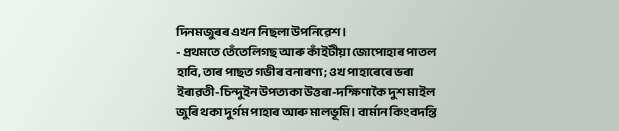দিনমজুৰৰ এখন নিছলা উপনিৱেশ।
- প্ৰথমতে তেঁতেলিগছ আৰু কাঁইটীয়া জোপোহাৰ পাতল হাবি, তাৰ পাছত গভীৰ বনাৰণ্য; ওখ পাহাৰেৰে ভৰা ইৰাৱতী-চিন্দুইন উপত্যকা উত্তৰা-দক্ষিণাকৈ দুশ মাইল জুৰি থকা দুৰ্গম পাহাৰ আৰু মালভূমি। বাৰ্মান কিংবদন্তি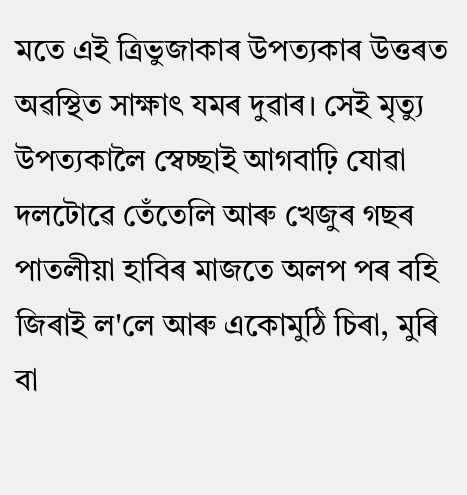মতে এই ত্ৰিভুজাকাৰ উপত্যকাৰ উত্তৰত অৱস্থিত সাক্ষাৎ যমৰ দুৱাৰ। সেই মৃত্যু উপত্যকালৈ স্বেচ্ছাই আগবাঢ়ি যোৱা দলটোৱে তেঁতেলি আৰু খেজুৰ গছৰ পাতলীয়া হাবিৰ মাজতে অলপ পৰ বহি জিৰাই ল'লে আৰু একোমুঠি চিৰা, মুৰি বা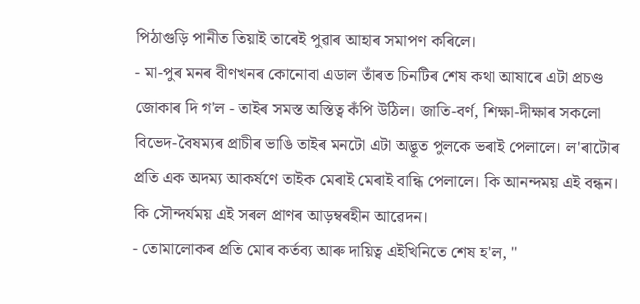পিঠাগুড়ি পানীত তিয়াই তাৰেই পুৱাৰ আহাৰ সমাপণ কৰিলে।
- মা-পুৰ মনৰ বীণখনৰ কোনোবা এডাল তাঁৰত চিনটিৰ শেষ কথা আষাৰে এটা প্ৰচণ্ড জোকাৰ দি গ'ল - তাইৰ সমস্ত অস্তিত্ব কঁপি উঠিল। জাতি-বৰ্ণ, শিক্ষা-দীক্ষাৰ সকলো বিভেদ-বৈষম্যৰ প্ৰাচীৰ ভাঙি তাইৰ মনটো এটা অদ্ভূত পুলকে ভৰাই পেলালে। ল'ৰাটোৰ প্ৰতি এক অদম্য আকৰ্ষণে তাইক মেৰাই মেৰাই বান্ধি পেলালে। কি আনন্দময় এই বন্ধন। কি সৌন্দৰ্যময় এই সৰল প্ৰাণৰ আড়ম্বৰহীন আৱেদন।
- তোমালোকৰ প্ৰতি মোৰ কৰ্তব্য আৰু দায়িত্ব এইখিনিতে শেষ হ'ল, "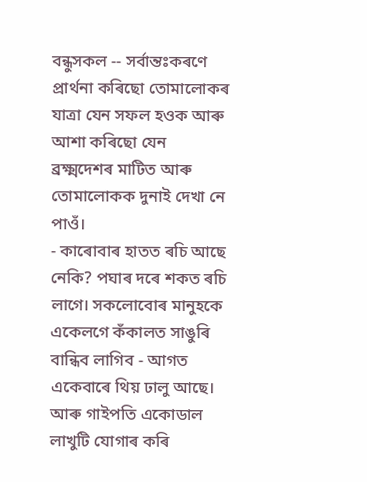বন্ধুসকল -- সৰ্বান্তঃকৰণে প্ৰাৰ্থনা কৰিছো তোমালোকৰ যাত্ৰা যেন সফল হওক আৰু আশা কৰিছো যেন ব্ৰক্ষ্মদেশৰ মাটিত আৰু তোমালোকক দুনাই দেখা নে পাওঁ।
- কাৰোবাৰ হাতত ৰচি আছে নেকি? পঘাৰ দৰে শকত ৰচি লাগে। সকলোবোৰ মানুহকে একেলগে কঁকালত সাঙুৰি বান্ধিব লাগিব - আগত একেবাৰে থিয় ঢালু আছে। আৰু গাইপতি একোডাল লাখুটি যোগাৰ কৰি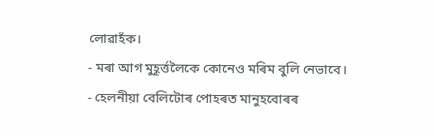লোৱাহঁক।
- মৰা আগ মুহূৰ্ত্তলৈকে কোনেও মৰিম বুলি নেভাবে।
- হেলনীয়া বেলিটোৰ পোহৰত মানুহবোৰৰ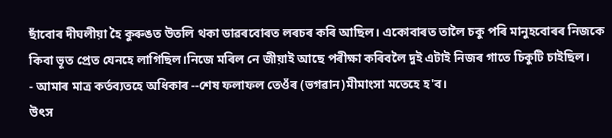ছাঁবোৰ দীঘলীয়া হৈ কুৰুঙত উতলি থকা ডাৱৰবোৰত লৰচৰ কৰি আছিল। একোবাৰত তালৈ চকু পৰি মানুহবোৰৰ নিজকে কিবা ভূত প্ৰেত যেনহে লাগিছিল।নিজে মৰিল নে জীয়াই আছে পৰীক্ষা কৰিবলৈ দুই এটাই নিজৰ গাতে চিকুটি চাইছিল।
- আমাৰ মাত্ৰ কৰ্তব্যতহে অধিকাৰ --শেষ ফলাফল তেওঁৰ (ভগৱান)মীমাংসা মতেহে হ'ব।
উৎস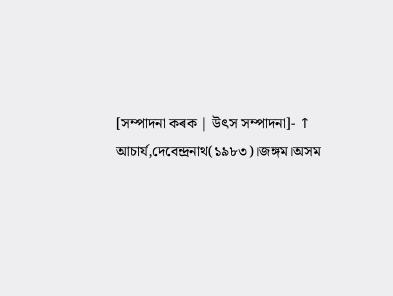[সম্পাদনা কৰক | উৎস সম্পাদনা]- ↑ আচাৰ্য,দেবেন্দ্ৰনাথ(১৯৮৩)।জঙ্গম।অসম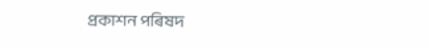প্ৰকাশন পৰিষদ